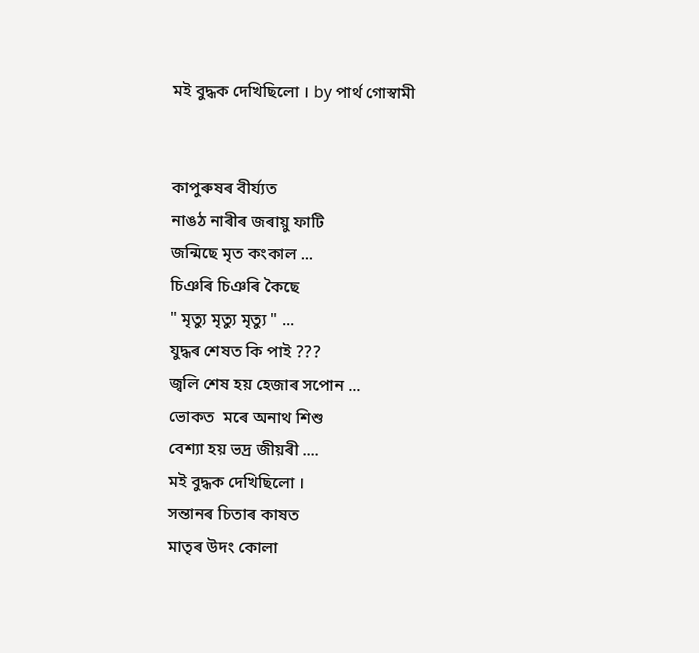মই বুদ্ধক দেখিছিলো । by পাৰ্থ গোস্বামী


কাপুৰুষৰ বীৰ্য্যত
নাঙঠ নাৰীৰ জৰায়ু ফাটি
জন্মিছে মৃত কংকাল ...
চিঞৰি চিঞৰি কৈছে
" মৃত্যু মৃত্যু মৃত্যু " ...
যুদ্ধৰ শেষত কি পাই ???
জ্বলি শেষ হয় হেজাৰ সপোন ...
ভোকত  মৰে অনাথ শিশু
বেশ্যা হয় ভদ্ৰ জীয়ৰী ....
মই বুদ্ধক দেখিছিলো ।
সন্তানৰ চিতাৰ কাষত
মাতৃৰ উদং কোলা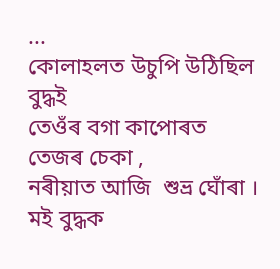...
কোলাহলত উচুপি উঠিছিল বুদ্ধই
তেওঁৰ বগা কাপোৰত
তেজৰ চেকা ,
নৰীয়াত আজি  শুভ্ৰ ঘোঁৰা ।
মই বুদ্ধক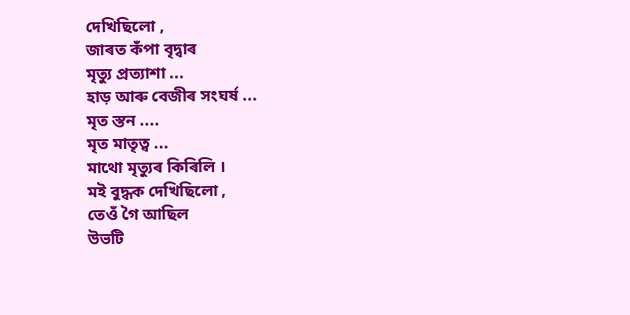দেখিছিলো ,
জাৰত কঁপা বৃদ্বাৰ
মৃত্যু প্ৰত্যাশা ...
হাড় আৰু বেজীৰ সংঘৰ্ষ ...
মৃত স্তন ....
মৃত মাতৃত্ব ...
মাথো মৃত্যুৰ কিৰিলি ।
মই বুদ্ধক দেখিছিলো ,
তেওঁ গৈ আছিল
উভটি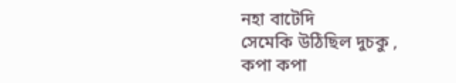নহা বাটেদি
সেমেকি উঠিছিল দুচকু ,
কপা কপা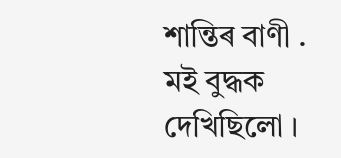শান্তিৰ বাণী .
মই বুদ্ধক দেখিছিলো ।